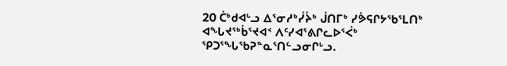20 ᑖᒃᑯᐊᒡᓗ ᐃᕐᓂᓱᒃᓰᔩᒃ ᒎᑎᒥᒃ ᓯᕘᕋᒋᔭᖃᕐᒪᑎᒃ ᐊᖓᔪᖅᑳᕐᔪᐊᑉ ᐱᑦᓯᐊᕐᕕᒋᓚᐅᕐᐹᒃ ᕿᑐᕐᖓᖃᕈᓐᓇᕐᑎᓪᓗᓂᒋᒡᓗ.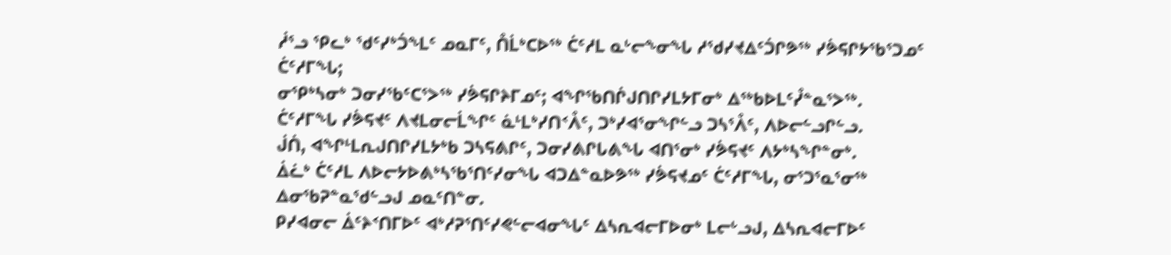ᓲᕐᓗ ᕿᓚᒃ ᖁᑦᓯᒃᑑᖕᒪᑦ ᓄᓇᒥᑦ, ᑍᒫᒃᑕᐅᖅ ᑖᑦᓱᒪ ᓇᒡᓕᖕᓂᖓ ᓱᖁᓯᔪᐃᑦᑑᒋᕗᖅ ᓯᕘᕋᒋᔭᖃᕐᑐᓄᑦ ᑖᑦᓱᒥᖓ;
ᓂᕿᒃᓴᓂᒃ ᑐᓂᓯᖃᑦᑕᕐᐳᖅ ᓯᕘᕋᒋᔨᒥᓄᑦ; ᐊᖏᖃᑎᒌᒍᑎᒋᓯᒪᔭᒥᓂᒃ ᐃᖅᑲᐅᒪᑦᓮᓐᓇᕐᐳᖅ.
ᑖᑦᓱᒥᖓ ᓯᕘᕋᔪᑦ ᐱᔪᒪᓂᓕᒫᖏᑦ ᓈᒻᒪᒃᓯᑎᑉᐰᑦ, ᑐᒃᓯᐊᕐᓂᖏᓪᓗ ᑐᓴᕐᐰᑦ, ᐱᐅᓕᓪᓗᒋᓪᓗ.
ᒎᑏ, ᐊᖏᒻᒪᕆᒍᑎᒋᓯᒪᔭᒃᑲ ᑐᓴᕋᕕᒋᑦ, ᑐᓂᓯᕕᒋᒐᕕᖓ ᐊᑎᕐᓂᒃ ᓯᕘᕋᔪᑦ ᐱᔭᒃᓴᖏᓐᓂᒃ.
ᐄᓛᒃ ᑖᑦᓱᒪ ᐱᐅᓕᔭᐅᕕᒃᓴᖃᕐᑎᑦᓯᓂᖓ ᐊᑐᐃᓐᓇᐅᕗᖅ ᓯᕘᕋᔪᓄᑦ ᑖᑦᓱᒥᖓ, ᓂᕐᑐᕐᓇᕐᓂᖅ ᐃᓂᖃᕈᓐᓇᖁᓪᓗᒍ ᓄᓇᑦᑎᓐᓂ.
ᑭᓯᐊᓂᓕ ᐄᑦᔨᑉᑎᒥᐅᑦ ᐊᒃᓱᕈᕐᑎᑦᓯᕙᓪᓕᐊᓂᖓᑦ ᐃᓴᕆᐊᓕᒥᐅᓂᒃ ᒪᓕᒡᓗᒍ, ᐃᓴᕆᐊᓕᒥᐅᑦ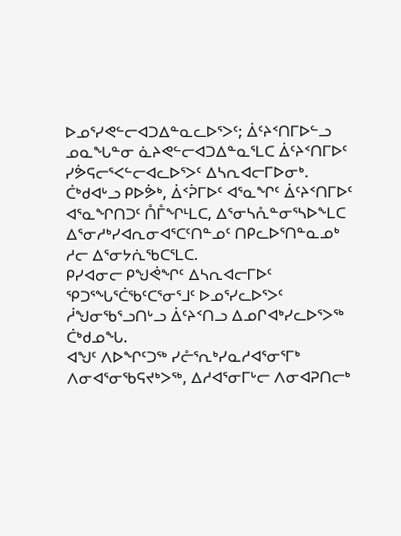ᐅᓄᕐᓯᕙᓪᓕᐊᑐᐃᓐᓇᓚᐅᕐᐳᑦ; ᐄᑦᔨᑉᑎᒥᐅᓪᓗ ᓄᓇᖓᓐᓂ ᓈᔨᕙᓪᓕᐊᑐᐃᓐᓇᕐᒪᑕ ᐄᑦᔨᑉᑎᒥᐅᑦ ᓯᕘᕋᓕᕐᐸᓪᓕᐊᓚᐅᕐᐳᑦ ᐃᓴᕆᐊᓕᒥᐅᓂᒃ.
ᑖᒃᑯᐊᒡᓗ ᑭᐅᕘᒃ, ᐄᑉᕉᒥᐅᑦ ᐊᕐᓇᖏᑦ ᐄᑦᔨᑉᑎᒥᐅᑦ ᐊᕐᓇᖏᑎᑐᑦ ᑍᒤᖏᒻᒪᑕ, ᐃᕐᓂᓴᕅᓐᓂᕐᓴᐅᖕᒪᑕ ᐃᕐᓂᓱᒃᓯᐊᕆᓂᐊᕐᑕᑦᑎᓐᓄᑦ ᑎᑭᓚᐅᕐᑎᓐᓇᓄᒃ ᓱᓕ ᐃᕐᓂᔭᕇᖃᑕᕐᒪᑕ.
ᑭᓯᐊᓂᓕ ᑭᖑᕚᖏᑦ ᐃᓴᕆᐊᓕᒥᐅᑦ ᕿᑐᕐᖓᕐᑖᖃᑦᑕᕐᓂᕐᒧᑦ ᐅᓄᕐᓯᓚᐅᕐᐳᑦ ᓲᖑᓂᖃᕐᓗᑎᒡᓗ ᐄᑦᔨᑉᑎᓗ ᐃᓄᒋᐊᒃᓯᓚᐅᕐᐳᖅ ᑖᒃᑯᓄᖓ.
ᐊᖑᑦ ᐱᐅᖏᑦᑐᖅ ᓯᓔᕐᕆᒃᓯᓇᓱᐊᕐᓂᕐᒥᒃ ᐱᓂᐊᕐᓂᖃᕋᔪᒃᐳᖅ, ᐃᓱᐊᕐᓂᒥᒡᓕ ᐱᓂᐊᕈᑎᓕᒃ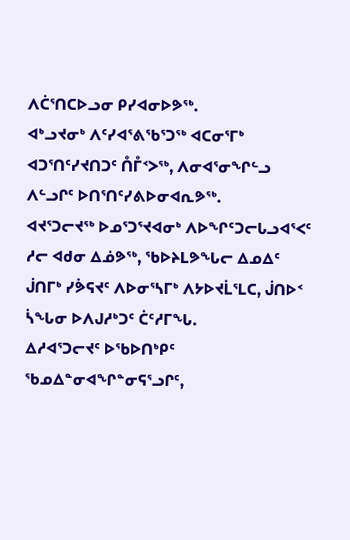ᐱᑖᕐᑎᑕᐅᓗᓂ ᑭᓯᐊᓂᐅᕗᖅ.
ᐊᒃᓗᔪᓂᒃ ᐱᑦᓯᐊᕐᕕᖃᕐᑐᖅ ᐊᑕᓂᕐᒥᒃ ᐊᑐᕐᑎᑦᓯᔪᑎᑐᑦ ᑍᒤᑉᐳᖅ, ᐱᓂᐊᕐᓂᖏᓪᓗ ᐱᓪᓗᒋᑦ ᐅᑎᕐᑎᑦᓯᕕᐅᓂᐊᕆᕗᖅ.
ᐊᔪᕐᑐᓕᔪᖅ ᐅᓄᕐᑐᕐᔪᐊᓂᒃ ᐱᐅᖏᑦᑐᓕᒐᓗᐊᕐᐸᑦ ᓱᓕ ᐊᑯᓂ ᐃᓅᕗᖅ, ᖃᐅᔨᒪᕗᖓᓕ ᐃᓄᐃᑦ ᒎᑎᒥᒃ ᓯᕘᕋᔪᑦ ᐱᐅᓂᕐᓴᒥᒃ ᐱᔭᐅᔪᒫᕐᒪᑕ, ᒎᑎᐅᑉ ᓵᖓᓂ ᐅᐱᒍᓱᒃᑐᑦ ᑖᑦᓱᒥᖓ.
ᐃᓱᐊᕐᑐᓕᔪᑦ ᐅᖃᐅᑎᒃᑭᑦ ᖃᓄᐃᓐᓂᐊᖏᓐᓂᕋᕐᓗᒋᑦ,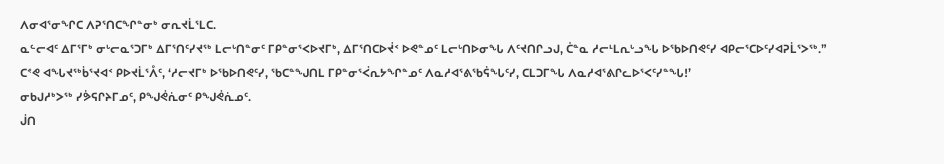ᐱᓂᐊᕐᓂᖏᑕ ᐱᕈᕐᑎᑕᖏᓐᓂᒃ ᓂᕆᔪᒫᕐᒪᑕ.
ᓇᓪᓕᐊᑦ ᐃᒥᕐᒥᒃ ᓂᒡᓕᓇᕐᑐᒥᒃ ᐃᒥᕐᑎᑦᓯᔪᖅ ᒪᓕᒡᑎᓐᓂᑦ ᒥᑭᓐᓂᕐᐸᐅᔪᒥᒃ, ᐃᒥᕐᑎᑕᐅᔫᑉ ᐅᕙᓐᓄᑦ ᒪᓕᒡᑎᐅᓂᖓ ᐱᑦᔪᑎᒋᓗᒍ, ᑖᓐᓇ ᓱᓕᒻᒪᕆᒡᓗᖓ ᐅᖃᐅᑎᕙᑦᓯ ᐊᑭᓕᕐᑕᐅᑦᓯᐊᕈᒫᕐᐳᖅ.”
ᑕᕝᕙ ᐊᖓᔪᖅᑳᕐᔪᐊᑉ ᑭᐅᔪᒫᕐᐰᑦ, ‘ᓱᓕᔪᒥᒃ ᐅᖃᐅᑎᕙᑦᓯ, ᖃᑕᓐᖑᑎᒪ ᒥᑭᓐᓂᕐᐹᕆᔭᖏᓐᓄᑦ ᐱᓇᓱᐊᕐᕕᖃᕌᖓᑦᓯ, ᑕᒪᑐᒥᖓ ᐱᓇᓱᐊᕐᕕᒋᓚᐅᕐᐸᑦᓯᓐᖓ!’
ᓂᑲᒍᓱᒃᐳᖅ ᓯᕘᕋᒋᔨᒥᓄᑦ, ᑭᖑᕚᕇᓂᑦ ᑭᖑᕚᕇᓄᑦ.
ᒎᑎ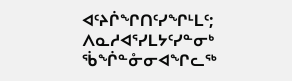ᐊᑦᔨᒌᖏᑎᑦᓯᖏᒻᒪᑦ; ᐱᓇᓱᐊᕐᓯᒪᔭᑦᓯᓐᓂᒃ ᖄᖐᓐᓁᓂᐊᖏᓚᖅ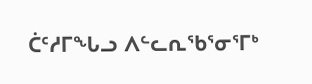ᑖᑦᓱᒥᖓᓗ ᐱᓪᓚᕆᖃᕐᓂᕐᒥᒃ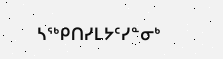ᓴᖅᑭᑎᓯᒪᔭᑦᓯᓐᓂᒃ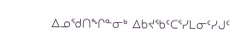ᐃᓄᖁᑎᖏᓐᓂᒃ ᐃᑲᔪᖃᑦᑕᕐᓯᒪᓂᑦᓯᒍᑦ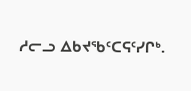ᓱᓕᓗ ᐃᑲᔪᖃᑦᑕᕋᑦᓯᒋᒃ.